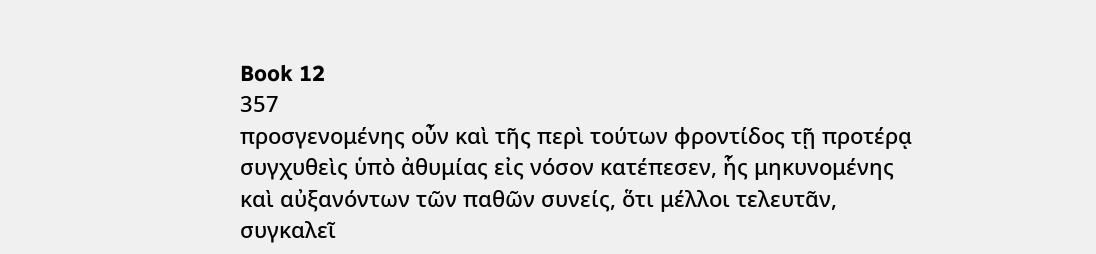Book 12
357
προσγενομένης οὖν καὶ τῆς περὶ τούτων φροντίδος τῇ προτέρᾳ συγχυθεὶς ὑπὸ ἀθυμίας εἰς νόσον κατέπεσεν, ἧς μηκυνομένης καὶ αὐξανόντων τῶν παθῶν συνείς, ὅτι μέλλοι τελευτᾶν, συγκαλεῖ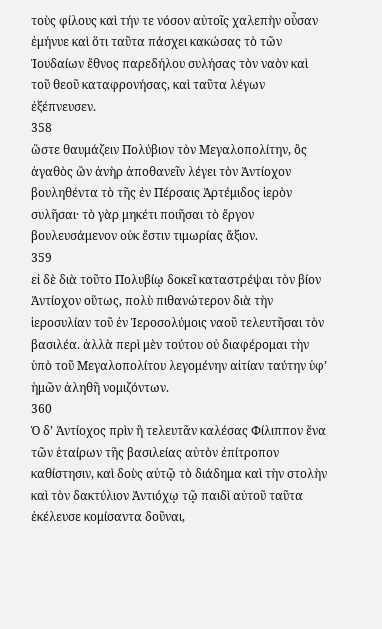τοὺς φίλους καὶ τήν τε νόσον αὐτοῖς χαλεπὴν οὖσαν ἐμήνυε καὶ ὅτι ταῦτα πάσχει κακώσας τὸ τῶν Ἰουδαίων ἔθνος παρεδήλου συλήσας τὸν ναὸν καὶ τοῦ θεοῦ καταφρονήσας, καὶ ταῦτα λέγων ἐξέπνευσεν.
358
ὥστε θαυμάζειν Πολύβιον τὸν Μεγαλοπολίτην, ὃς ἀγαθὸς ὢν ἀνὴρ ἀποθανεῖν λέγει τὸν Ἀντίοχον βουληθέντα τὸ τῆς ἐν Πέρσαις Ἀρτέμιδος ἱερὸν συλῆσαι· τὸ γὰρ μηκέτι ποιῆσαι τὸ ἔργον βουλευσάμενον οὐκ ἔστιν τιμωρίας ἄξιον.
359
εἰ δὲ διὰ τοῦτο Πολυβίῳ δοκεῖ καταστρέψαι τὸν βίον Ἀντίοχον οὕτως, πολὺ πιθανώτερον διὰ τὴν ἱεροσυλίαν τοῦ ἐν Ἱεροσολύμοις ναοῦ τελευτῆσαι τὸν βασιλέα. ἀλλὰ περὶ μὲν τούτου οὐ διαφέρομαι τὴν ὑπὸ τοῦ Μεγαλοπολίτου λεγομένην αἰτίαν ταύτην ὑφʼ ἡμῶν ἀληθῆ νομιζόντων.
360
Ὁ δʼ Ἀντίοχος πρὶν ἢ τελευτᾶν καλέσας Φίλιππον ἕνα τῶν ἑταίρων τῆς βασιλείας αὐτὸν ἐπίτροπον καθίστησιν, καὶ δοὺς αὐτῷ τὸ διάδημα καὶ τὴν στολὴν καὶ τὸν δακτύλιον Ἀντιόχῳ τῷ παιδὶ αὐτοῦ ταῦτα ἐκέλευσε κομίσαντα δοῦναι,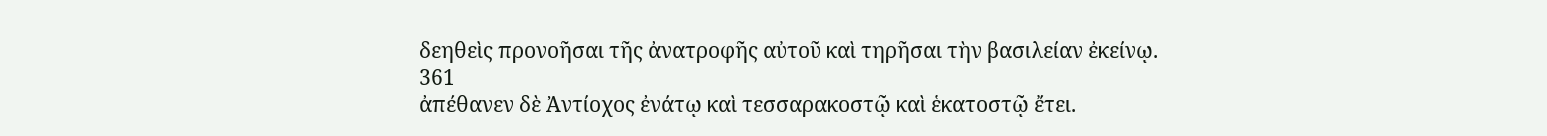δεηθεὶς προνοῆσαι τῆς ἀνατροφῆς αὐτοῦ καὶ τηρῆσαι τὴν βασιλείαν ἐκείνῳ.
361
ἀπέθανεν δὲ Ἀντίοχος ἐνάτῳ καὶ τεσσαρακοστῷ καὶ ἑκατοστῷ ἔτει.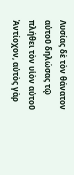Λυσίας δὲ τὸν θάνατον αὐτοῦ δηλώσας τῷ πλήθει τὸν υἱὸν αὐτοῦ Ἀντίοχον, αὐτὸς γὰρ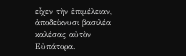εἶχεν τὴν ἐπιμέλειαν, ἀποδείκνυσι βασιλέα καλέσας αὐτὸν Εὐπάτορα.